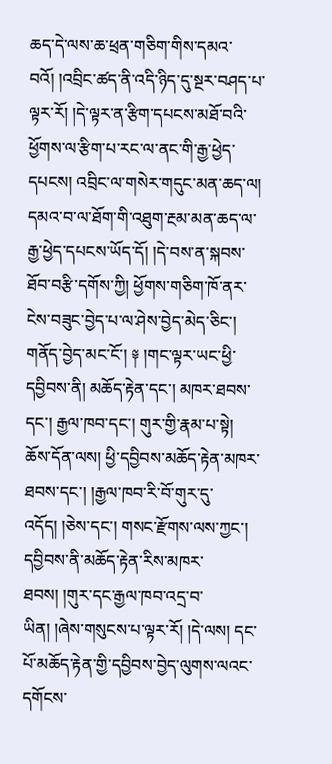ཆད་དེ་ལས་ཆ་ཕྲན་གཅིག་གིས་དམའ་བའོ། །འབྲིང་ཚད་ནི་འདི་ཉིད་དུ་སྔར་བཤད་པ་ལྟར་རོ། །དེ་ལྟར་ན་རྩིག་དཔངས་མཐོ་བའི་ཕྱོགས་ལ་རྩིག་པ་རང་ལ་ནང་གི་རྒྱ་ཕྱེད་དཔངས། འབྲིང་ལ་གསེར་གདུང་མན་ཆད་ལ། དམའ་བ་ལ་ཐོག་གི་འཐུག་རྔམ་མན་ཆད་ལ་རྒྱ་ཕྱེད་དཔངས་ཡོད་དོ། །དེ་བས་ན་སྐབས་ཐོབ་བརྩི་དགོས་ཀྱི། ཕྱོགས་གཅིག་ཁོ་ནར་ངེས་བཟུང་བྱེད་པ་ལ་ཤེས་བྱེད་མེད་ཅིང་། གནོད་བྱེད་མང་ངོ་། ༈ །གང་ལྟར་ཡང་ཕྱི་དབྱིབས་ནི། མཆོད་རྟེན་དང་། མཁར་ཐབས་དང་། རྒྱལ་ཁབ་དང་། གུར་གྱི་རྣམ་པ་སྟེ། ཆོས་དོན་ལས། ཕྱི་དབྱིབས་མཆོད་རྟེན་མཁར་ཐབས་དང་། །རྒྱལ་ཁབ་རི་བོ་གུར་དུ་འདོད། །ཅེས་དང་། གསང་རྫོགས་ལས་ཀྱང་། དབྱིབས་ནི་མཆོད་རྟེན་རིས་མཁར་ཐབས། །གུར་དང་རྒྱལ་ཁབ་འདྲ་བ་ཡིན། །ཞེས་གསུངས་པ་ལྟར་རོ། །དེ་ལས། དང་པོ་མཆོད་རྟེན་གྱི་དབྱིབས་བྱེད་ལུགས་ལའང་དགོངས་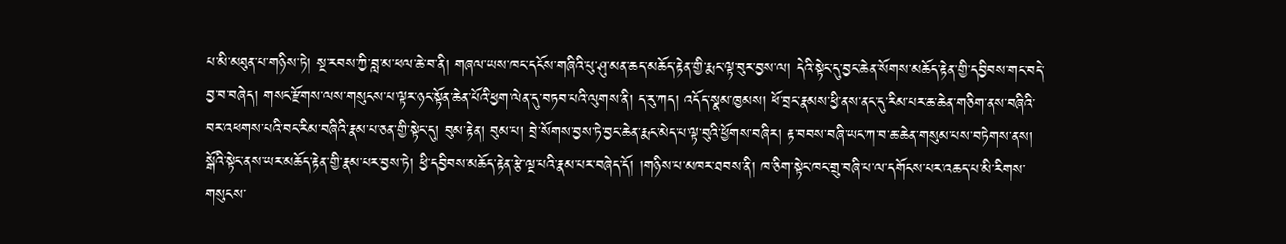པ་མི་མཐུན་པ་གཉིས་ཏེ། སྔ་རབས་ཀྱི་བླ་མ་ཕལ་ཆེ་བ་ནི། གཞལ་ཡས་ཁང་དངོས་གཞིའི་པུ་ཤུ་མན་ཆད་མཆོད་རྟེན་གྱི་རྨང་ལྟ་བུར་བྱས་ལ། དེའི་སྟེང་དུ་བྱང་ཆེན་སོགས་མཆོད་རྟེན་གྱི་དབྱིབས་གང་བདེ་བྱ་བ་བཞེད། གསང་རྫོགས་ལས་གསུངས་པ་ལྟར་ཉང་སྟོན་ཆེན་པོའི་ཕྱག་ལེན་དུ་བཏབ་པའི་ལུགས་ནི། ད་རུ་ཀད། འདོད་སྣམ་ཁྱམས། ཕོ་བྲང་རྣམས་ཕྱི་ནས་ནང་དུ་རིམ་པར་ཆ་ཆེན་གཅིག་ནས་བཞིའི་བར་འཕགས་པའི་བང་རིམ་བཞིའི་རྣམ་པ་ཅན་གྱི་སྟེང་དུ། བུམ་རྟེན། བུམ་པ། བྲེ་སོགས་བྱས་ཏེ་བྱང་ཆེན་རྨང་མེད་པ་ལྟ་བུའི་ཕྱོགས་བཞིར། རྟ་བབས་བཞི་ཡང་ཀ་བ་ཆ་ཆེན་གསུམ་པས་བཏེགས་ནས། སྒོའི་སྟེང་ནས་ཡར་མཆོད་རྟེན་གྱི་རྣམ་པར་བྱས་ཏེ། ཕྱི་དབྱིབས་མཆོད་རྟེན་རྩེ་ལྔ་པའི་རྣམ་པར་བཞེད་དོ། །གཉིས་པ་མཁར་ཐབས་ནི། ཁ་ཅིག་སྟེང་ཁང་གྲུ་བཞི་པ་ལ་དགོངས་པར་འཆད་པ་མི་རིགས་གསུངས་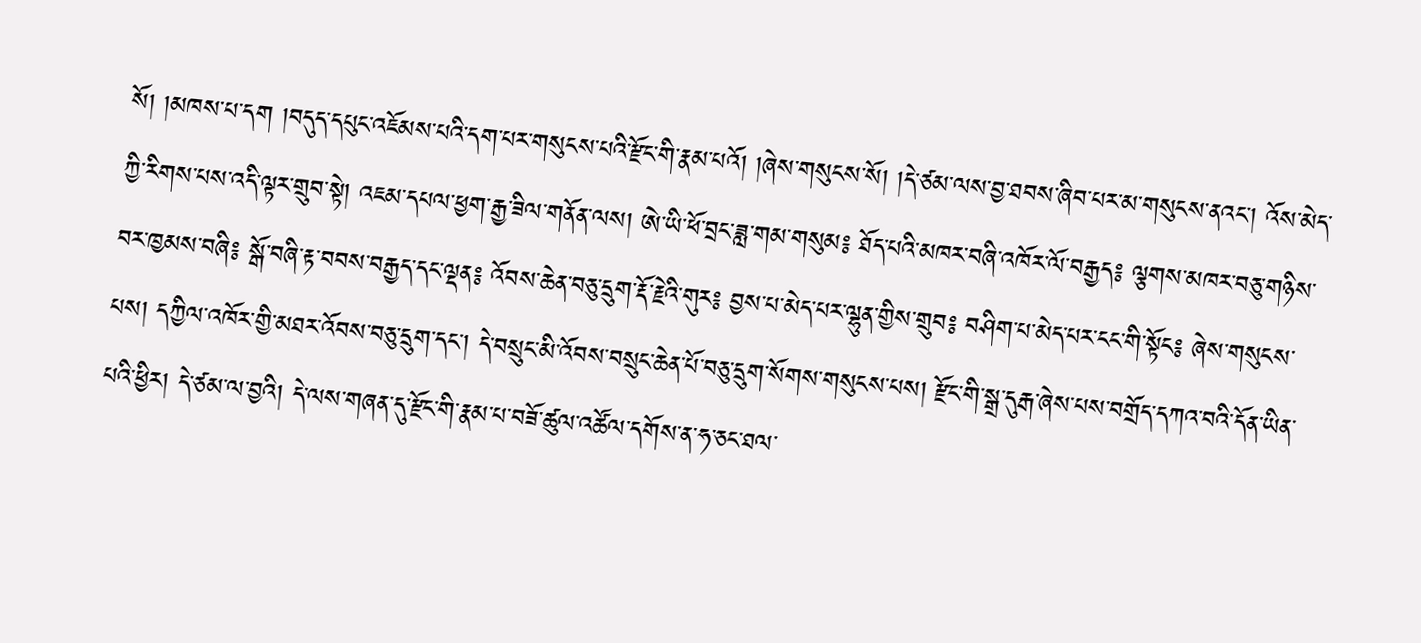སོ། །མཁས་པ་དག །བདུད་དཔུང་འཇོམས་པའི་དག་པར་གསུངས་པའི་རྫོང་གི་རྣམ་པའོ། །ཞེས་གསུངས་སོ། །དེ་ཙམ་ལས་བྱ་ཐབས་ཞིབ་པར་མ་གསུངས་ནའང་། འོས་མེད་ཀྱི་རིགས་པས་འདི་ལྟར་གྲུབ་སྟེ། འཇམ་དཔལ་ཕྱག་རྒྱ་ཟིལ་གནོན་ལས། ཨེ་ཡི་ཕོ་བྲང་ཟླ་གམ་གསུམ༔ ཐོད་པའི་མཁར་བཞི་འཁོར་ལོ་བརྒྱད༔ ལྕགས་མཁར་བཅུ་གཉིས་བར་ཁྱམས་བཞི༔ སྒོ་བཞི་རྟ་བབས་བརྒྱད་དང་ལྡན༔ འོབས་ཆེན་བཅུ་དྲུག་རྡོ་རྗེའི་གུར༔ བྱས་པ་མེད་པར་ལྷུན་གྱིས་གྲུབ༔ བཤིག་པ་མེད་པར་ངང་གི་སྟོང༔ ཞེས་གསུངས་པས། དཀྱིལ་འཁོར་གྱི་མཐར་འོབས་བཅུ་དྲུག་དང་། དེ་བསྲུང་མི་འོབས་བསྲུང་ཆེན་པོ་བཅུ་དྲུག་སོགས་གསུངས་པས། རྫོང་གི་སྒྲ་དུརྒ་ཞེས་པས་བགྲོད་དཀའ་བའི་དོན་ཡིན་པའི་ཕྱིར། དེ་ཙམ་ལ་བྱའི། དེ་ལས་གཞན་དུ་རྫོང་གི་རྣམ་པ་བཟོ་ཚུལ་འཚོལ་དགོས་ན་ཧ་ཅང་ཐལ་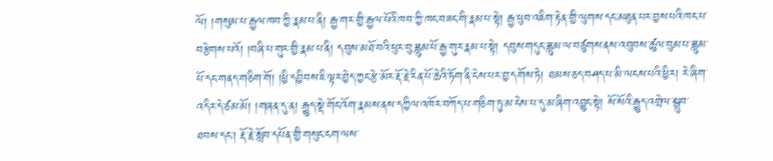ལོ། །གསུམ་པ་རྒྱལ་ཁབ་ཀྱི་རྣམ་པ་ནི། རྒྱ་གར་གྱི་རྒྱལ་པོའི་ཁབ་ཀྱི་ཁང་བཟང་གི་རྣམ་པ་སྟེ། རྒྱ་ཕུབ་འཇིག་རྟེན་གྱི་ལུགས་དང་མཐུན་པར་བྱས་པའི་ཁང་པ་བརྩེགས་པའོ། །བཞི་པ་གུར་གྱི་རྣམ་པ་ནི། དབུས་མཐོ་བའི་ཕུར་བུ་ཟླུམ་པོ་རྒྱ་གུར་རྣམ་པ་སྟེ། དབུས་གདུང་ཟླུམ་ལ་བཙུགས་ནས་འབུབས་ཚུལ་བུམ་པ་ཟླུམ་པོ་དང་གནད་གཅིག་གོ། །ཕྱི་དབྱིབས་ཇི་ལྟར་བྱེད་ཀྱང་རྩེ་མོར་རྡོ་རྗེ་རིན་པོ་ཆེའི་ཏོག་ནི་ངེས་པར་བྱ་དགོས་ཏེ། ཐམས་ཅད་བཤད་པ་མི་ལངས་པའི་ཕྱིར། རེ་ཞིག་འདིར་དེ་ཙམ་མོ། །གཞན་དུ་ན། རྒྱུད་སྡེ་གོང་འོག་རྣམས་ནས་དཀྱིལ་འཁོར་བཀོད་པ་གཅིག་ཏུ་མ་ངེས་པ་དུ་མ་ཞིག་འབྱུང་སྟེ། སོ་སོའི་རྒྱུད་འགྲེལ་སྒྲུབ་ཐབས་དང་། རྡོ་རྗེ་སློབ་དཔོན་གྱི་གསུང་ངག་ལས་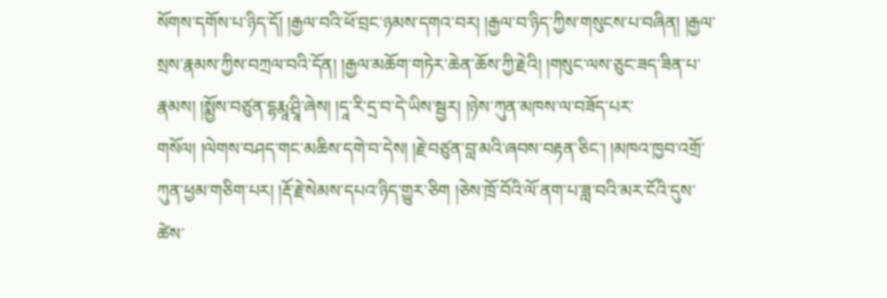སོགས་དགོས་པ་ཉིད་དོ། །རྒྱལ་བའི་ཕོ་བྲང་ཉམས་དགའ་བར། །རྒྱལ་བ་ཉིད་ཀྱིས་གསུངས་པ་བཞིན། །རྒྱལ་སྲས་རྣམས་ཀྱིས་བཀྲལ་བའི་དོན། །རྒྱལ་མཆོག་གཏེར་ཆེན་ཆོས་ཀྱི་རྗེའི། །གསུང་ལས་ཅུང་ཟད་ཟིན་པ་རྣམས། །སྨྱོས་བཙུན་དྷརྨཱ་ཤྲཱི་ཞེས། །དཱ་རི་དྲ་བ་དེ་ཡིས་སྦྱར། །ཉེས་ཀུན་མཁས་ལ་བཟོད་པར་གསོལ། །ལེགས་བཤད་གང་མཆིས་དགེ་བ་དེས། །རྗེ་བཙུན་བླ་མའི་ཞབས་བརྟན་ཅིང་། །མཁའ་ཁྱབ་འགྲོ་ཀུན་ཕྱམ་གཅིག་པར། །རྡོ་རྗེ་སེམས་དཔའ་ཉིད་གྱུར་ཅིག །ཅེས་ཁྲོ་བོའི་ལོ་ནག་པ་ཟླ་བའི་མར་ངོའི་དུས་ཚེས་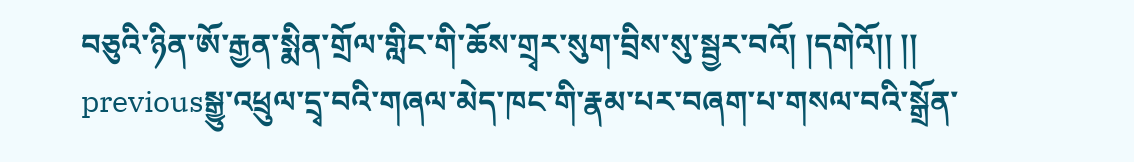བཅུའི་ཉིན་ཨོ་རྒྱན་སྨིན་གྲོལ་གླིང་གི་ཆོས་གྲྭར་སུག་བྲིས་སུ་སྦྱར་བའོ། །དགེའོ།། །།
previousསྒྱུ་འཕྲུལ་དྲྭ་བའི་གཞལ་མེད་ཁང་གི་རྣམ་པར་བཞག་པ་གསལ་བའི་སྒྲོན་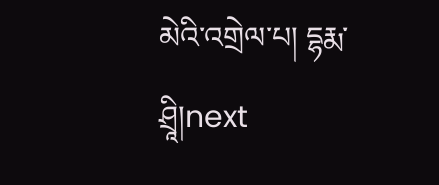མེའི་འགྲེལ་པ། དྷརྨ་ཤྲཱི།next